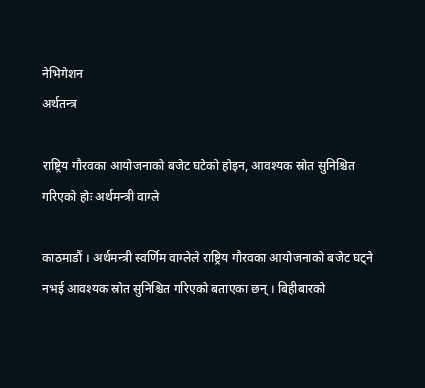नेभिगेशन
अर्थतन्त्र

राष्ट्रिय गौरवका आयोजनाको बजेट घटेको होइन, आवश्यक स्रोत सुनिश्चित गरिएको होः अर्थमन्त्री वाग्ले

काठमाडौं । अर्थमन्त्री स्वर्णिम वाग्लेले राष्ट्रिय गौरवका आयोजनाको बजेट घट्ने नभई आवश्यक स्रोत सुनिश्चित गरिएको बताएका छन् । बिहीबारको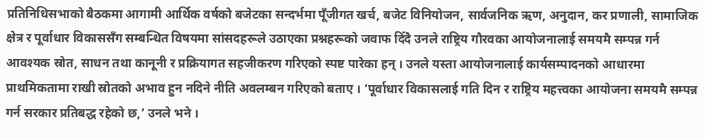प्रतिनिधिसभाको बैठकमा आगामी आर्थिक वर्षको बजेटका सन्दर्भमा पूँजीगत खर्च, बजेट विनियोजन, सार्वजनिक ऋण, अनुदान, कर प्रणाली, सामाजिक क्षेत्र र पूर्वाधार विकाससँग सम्बन्धित विषयमा सांसदहरूले उठाएका प्रश्नहरूको जवाफ दिँदै उनले राष्ट्रिय गौरवका आयोजनालाई समयमै सम्पन्न गर्न आवश्यक स्रोत, साधन तथा कानूनी र प्रक्रियागत सहजीकरण गरिएको स्पष्ट पारेका हन् । उनले यस्ता आयोजनालाई कार्यसम्पादनको आधारमा प्राथमिकतामा राखी स्रोतको अभाव हुन नदिने नीति अवलम्बन गरिएको बताए । ‘पूर्वाधार विकासलाई गति दिन र राष्ट्रिय महत्त्वका आयोजना समयमै सम्पन्न गर्न सरकार प्रतिबद्ध रहेको छ,’ उनले भने ।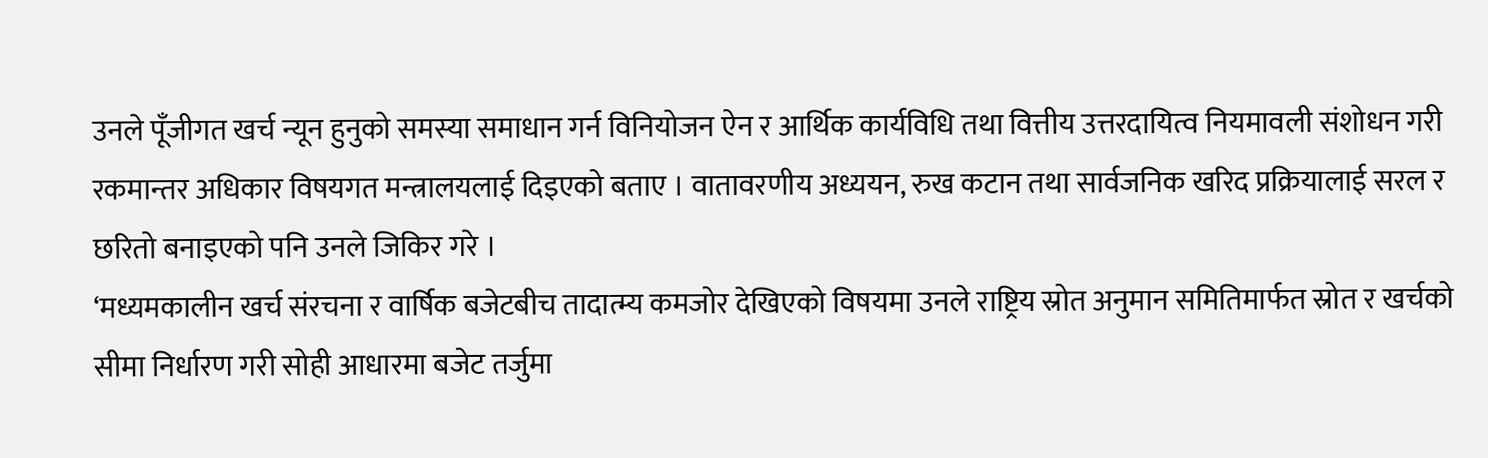उनले पूँजीगत खर्च न्यून हुनुको समस्या समाधान गर्न विनियोजन ऐन र आर्थिक कार्यविधि तथा वित्तीय उत्तरदायित्व नियमावली संशोधन गरी रकमान्तर अधिकार विषयगत मन्त्रालयलाई दिइएको बताए । वातावरणीय अध्ययन, रुख कटान तथा सार्वजनिक खरिद प्रक्रियालाई सरल र छरितो बनाइएको पनि उनले जिकिर गरे ।
‘मध्यमकालीन खर्च संरचना र वार्षिक बजेटबीच तादात्म्य कमजोर देखिएको विषयमा उनले राष्ट्रिय स्रोत अनुमान समितिमार्फत स्रोत र खर्चको सीमा निर्धारण गरी सोही आधारमा बजेट तर्जुमा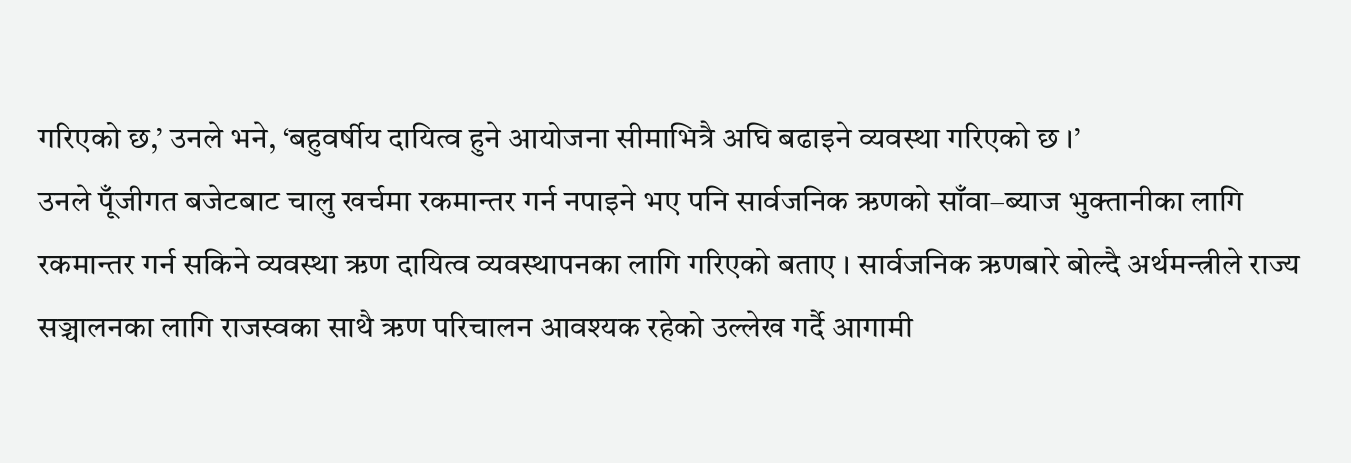गरिएको छ,’ उनले भने, ‘बहुवर्षीय दायित्व हुने आयोजना सीमाभित्रै अघि बढाइने व्यवस्था गरिएको छ ।’
उनले पूँजीगत बजेटबाट चालु खर्चमा रकमान्तर गर्न नपाइने भए पनि सार्वजनिक ऋणको साँवा–ब्याज भुक्तानीका लागि रकमान्तर गर्न सकिने व्यवस्था ऋण दायित्व व्यवस्थापनका लागि गरिएको बताए । सार्वजनिक ऋणबारे बोल्दै अर्थमन्त्रीले राज्य सञ्चालनका लागि राजस्वका साथै ऋण परिचालन आवश्यक रहेको उल्लेख गर्दै आगामी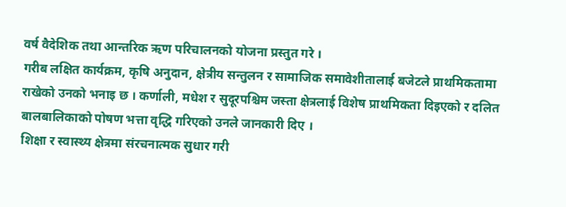वर्ष वैदेशिक तथा आन्तरिक ऋण परिचालनको योजना प्रस्तुत गरे ।
गरीब लक्षित कार्यक्रम, कृषि अनुदान, क्षेत्रीय सन्तुलन र सामाजिक समावेशीतालाई बजेटले प्राथमिकतामा राखेको उनको भनाइ छ । कर्णाली, मधेश र सुदूरपश्चिम जस्ता क्षेत्रलाई विशेष प्राथमिकता दिइएको र दलित बालबालिकाको पोषण भत्ता वृद्धि गरिएको उनले जानकारी दिए ।
शिक्षा र स्वास्थ्य क्षेत्रमा संरचनात्मक सुधार गरी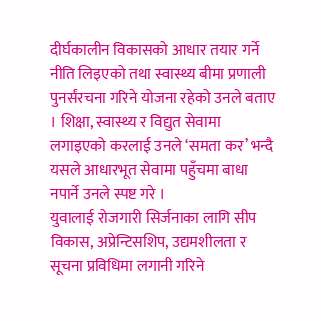दीर्घकालीन विकासको आधार तयार गर्ने नीति लिइएको तथा स्वास्थ्य बीमा प्रणाली पुनर्संरचना गरिने योजना रहेको उनले बताए । शिक्षा, स्वास्थ्य र विद्युत सेवामा लगाइएको करलाई उनले ‘समता कर’ भन्दै यसले आधारभूत सेवामा पहुँचमा बाधा नपार्ने उनले स्पष्ट गरे ।
युवालाई रोजगारी सिर्जनाका लागि सीप विकास, अप्रेन्टिसशिप, उद्यमशीलता र सूचना प्रविधिमा लगानी गरिने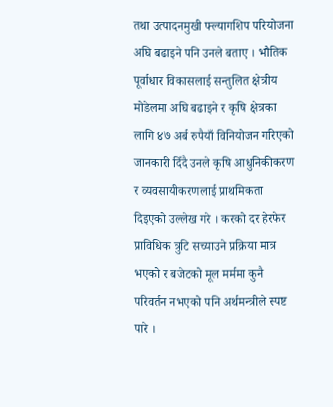तथा उत्पादनमुखी फ्ल्यागशिप परियोजना अघि बढाइने पनि उनले बताए । भौतिक पूर्वाधार विकासलाई सन्तुलित क्षेत्रीय मोडेलमा अघि बढाइने र कृषि क्षेत्रका लागि ४७ अर्ब रुपैयाँ विनियोजन गरिएको जानकारी दिँदै उनले कृषि आधुनिकीकरण र व्यवसायीकरणलाई प्राथमिकता दिइएको उल्लेख गरे । करको दर हेरफेर प्राविधिक त्रुटि सच्याउने प्रक्रिया मात्र भएको र बजेटको मूल मर्ममा कुनै परिवर्तन नभएको पनि अर्थमन्त्रीले स्पष्ट पारे ।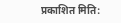प्रकाशित मिति: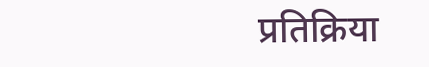प्रतिक्रिया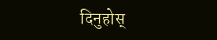दिनुहोस्